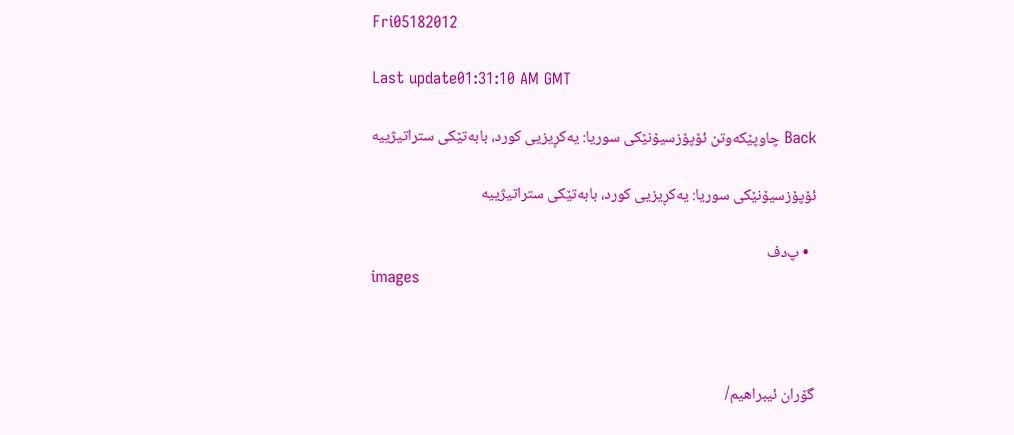Fri05182012

Last update01:31:10 AM GMT

Back چاوپێکه‌وتن ئۆپۆزسیۆنێكی سوریا: یه‌كڕیزیی كورد، بابه‌تێكی ستراتیژییه‌

ئۆپۆزسیۆنێكی سوریا: یه‌كڕیزیی كورد، بابه‌تێكی ستراتیژییه‌

  • پ‌د‌ف
images



گۆران ئیبراهیم/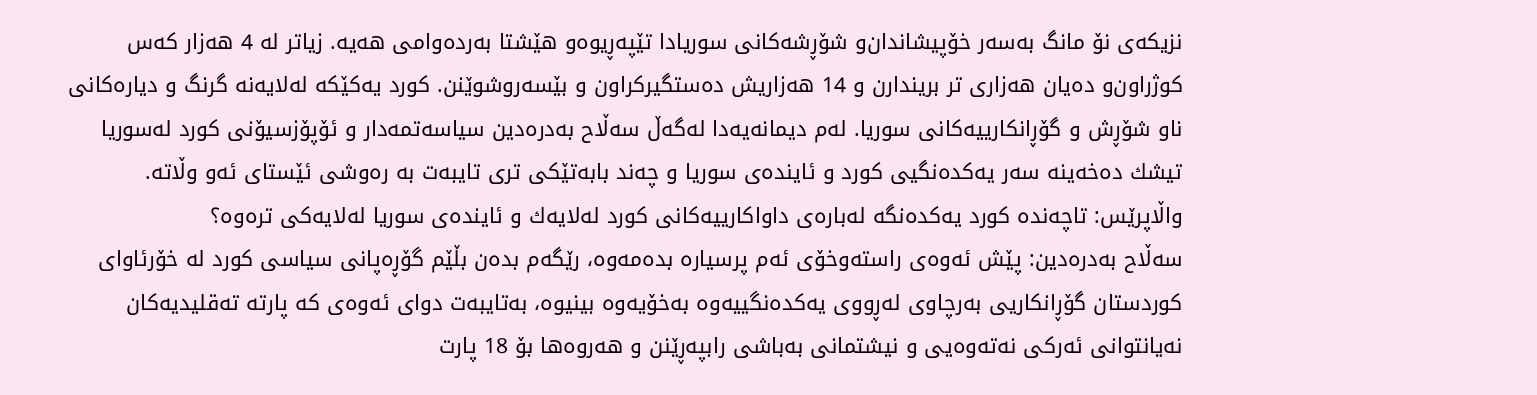نزیكه‌ی نۆ مانگ به‌سه‌ر خۆپیشاندان‌و شۆڕشه‌كانی سوریادا تێپه‌ڕیوه‌‌و هێشتا به‌رده‌وامی هه‌یه‌. زیاتر له‌ 4 هه‌زار كه‌س كوژراون‌و ده‌یان هه‌زاری تر بریندارن ‌و 14 هه‌زاریش ده‌ستگیركراون و بێسه‌روشوێنن. كورد یه‌كێكه‌ له‌لایه‌نه‌ گرنگ و دیاره‌كانی ناو شۆڕش و گۆڕانكارییه‌كانی سوریا. له‌م دیمانه‌یه‌دا له‌گه‌ڵ سه‌ڵاح به‌دره‌دین سیاسه‌تمه‌دار ‌و ئۆپۆزسیۆنی كورد له‌سوریا تیشك ده‌خه‌ینه‌ سه‌ر یه‌كده‌نگیی كورد ‌و ئاینده‌ی سوریا و چه‌ند بابه‌تێكی تری تایبه‌ت به‌ ره‌وشی ئێستای ئه‌و وڵاته‌. واڵاپرێس: تاچه‌نده‌ كورد یه‌كده‌نگه‌ له‌باره‌ی داواكارییه‌كانی كورد له‌لایه‌ك و ئاینده‌ی سوریا له‌لایه‌كی تره‌وه‌؟
سه‌ڵاح به‌دره‌دین: پێش ئه‌وه‌ی راسته‌وخۆی ئه‌م پرسیاره‌ بده‌مه‌وه‌، رێگه‌م بده‌ن بڵێم گۆڕه‌پانی سیاسی كورد له‌ خۆرئاوای كوردستان گۆڕانكاریی به‌رچاوی له‌ڕووی یه‌كده‌نگییه‌وه‌ به‌خۆیه‌وه‌ بینیوه‌، به‌تایبه‌ت دوای ئه‌وه‌ی كه‌ پارته‌ ته‌قلیدیه‌كان نه‌یانتوانی ئه‌ركی نه‌ته‌وه‌یی و نیشتمانی به‌باشی رابپه‌ڕێنن ‌و هه‌روه‌ها بۆ 18 پارت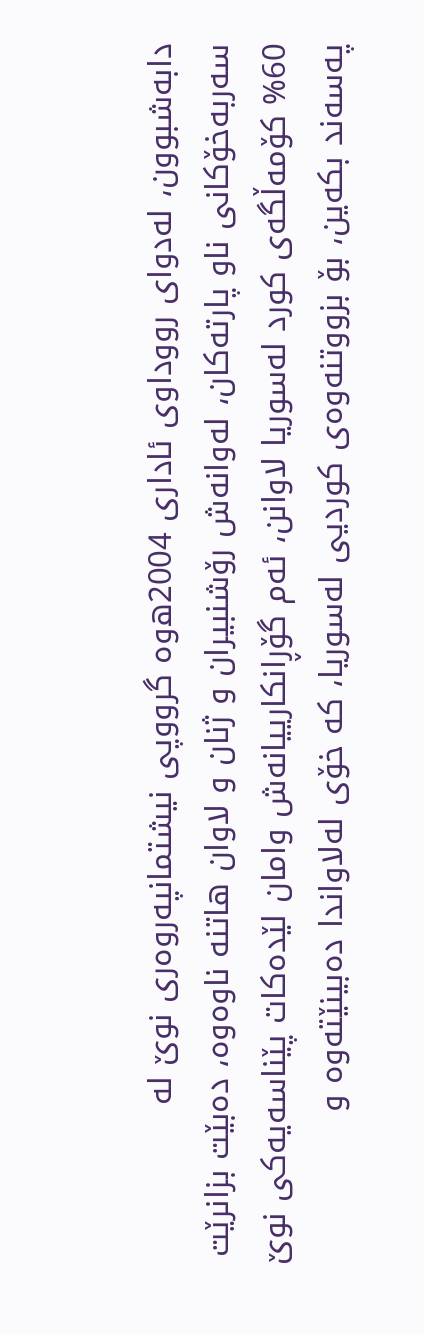دابه‌شبوون، له‌دوای رووداوی ئاداری 2004ه‌وه‌ گرووپی نیشتمانپه‌روه‌ری نوێ له‌ سه‌ربه‌خۆكانی ناو پارته‌كان، له‌وانه‌ش رۆشنبیران و ژنان و لاوان هاتنه‌ ناوه‌وه‌، ده‌بێت بزانرێت 60% كۆمه‌ڵگه‌ی كورد له‌سوریا لاوانن، ئه‌م گۆڕانكارییانه‌ش وامان لێده‌كات پێناسه‌یه‌كی نوێ په‌سه‌ند بكه‌ین، بۆ بزووتنه‌وه‌ی كوردیی له‌سوریا، كه‌ خۆی له‌لاواندا ده‌بینێته‌وه‌ ‌و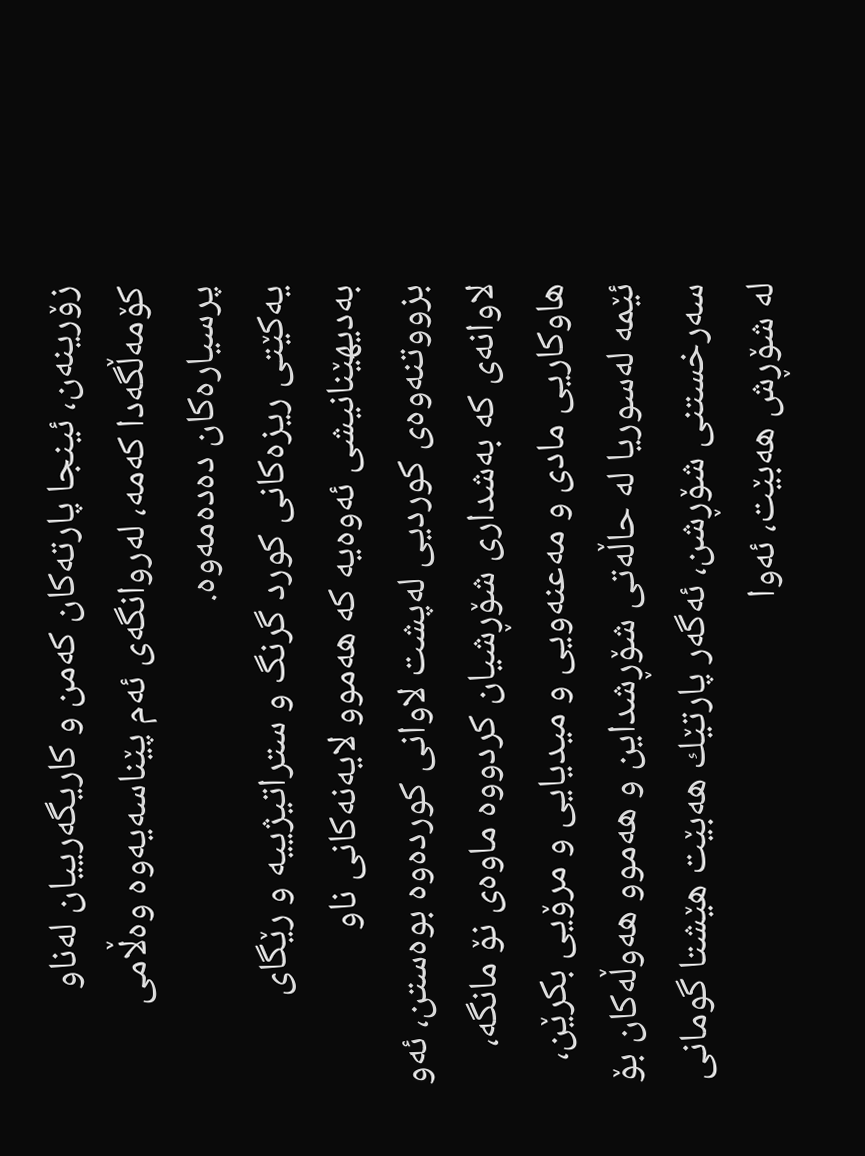زۆرینه‌ن، ئینجا پارته‌كان كه‌من و كاریگه‌رییان له‌ناو كۆمه‌ڵگه‌دا كه‌مه‌، له‌روانگه‌ی ئه‌م پێناسه‌یه‌وه‌ وه‌ڵامی پرسیاره‌كان ده‌ده‌مه‌وه‌.
یه‌كێتی ریزه‌كانی كورد گرنگ و ستراتیژییه‌ ‌و رێگای به‌دیهێنانیشی ئه‌وه‌یه‌ كه‌ هه‌موو لایه‌نه‌كانی ناو بزووتنه‌وه‌ی كوردیی له‌پشت لاوانی كورده‌وه‌ بوه‌ستن، ئه‌و لاوانه‌ی كه‌ به‌شداری شۆڕشیان كردووه‌ ماوه‌ی نۆ مانگه‌، هاوكاریی مادی و مه‌عنه‌ویی و میدیایی و مرۆیی بكرێن، ئێمه‌ له‌سوریا له‌ حاڵه‌تی شۆڕشداین و هه‌موو هه‌وڵه‌كان بۆ سه‌رخستنی شۆڕشن، ئه‌گه‌ر پارتێك هه‌بێت هێشتا گومانی له‌ شۆڕش هه‌بێت، ئه‌وا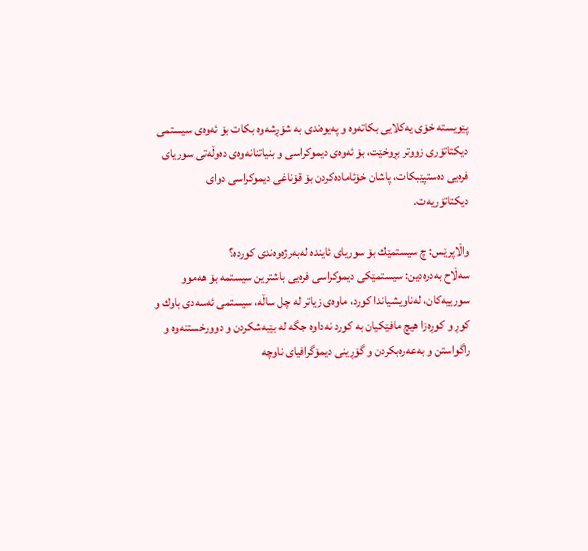پێویسته‌ خۆی یه‌كلایی بكاته‌وه‌ ‌و په‌یوه‌ندی به‌ شۆڕشه‌وه‌ بكات بۆ ئه‌وه‌ی سیستمی دیكتاتۆری زووتر بڕوخێت، بۆ ئه‌وه‌ی دیموكراسی و بنیاتنانه‌وه‌ی ده‌وڵه‌تی سوریای فره‌یی ده‌ستپێبكات، پاشان خۆئاماده‌كردن بۆ قۆناغی دیموكراسی دوای دیكتاتۆریه‌ت.

واڵاپرێس: چ سیستمێك بۆ سوریای ئاینده‌ له‌به‌رژه‌وه‌ندی كورده‌؟
سه‌ڵاح به‌دره‌دین: سیستمێكی دیموكراسی فره‌یی باشترین سیستمه‌ بۆ هه‌موو سورییه‌كان، له‌ناویشیاندا كورد، ماوه‌ی زیاتر له‌ چل ساڵه‌، سیستمی ئه‌سه‌دی باوك و كوڕ و كوڕه‌زا هیچ مافێكیان به‌ كورد نه‌داوه‌ جگه‌ له‌ بێبه‌شكردن و دوورخستنه‌وه‌ و راگواستن و به‌عه‌ره‌بكردن و گۆڕینی دیمۆگرافیای ناوچه‌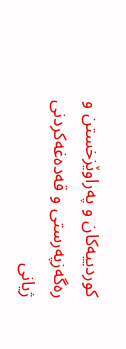كوردییه‌كان و په‌راوێزخستن و ره‌گه‌زپه‌رستی و قه‌ده‌غه‌كردنی ژیانی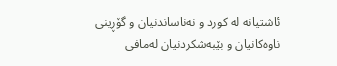ئاشتیانه‌ له‌ كورد و نه‌ناساندنیان و گۆڕینی ناوه‌كانیان و بێبه‌شكردنیان له‌مافی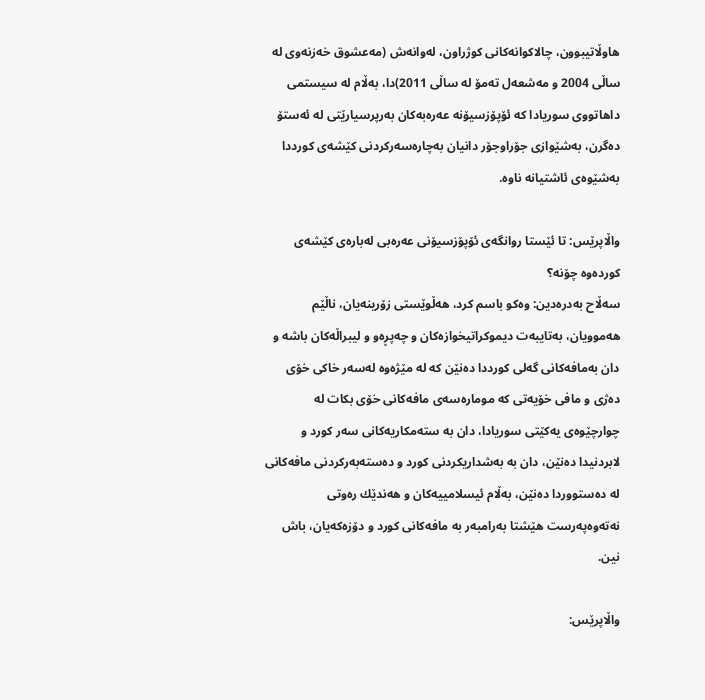هاوڵاتیبوون، چالاكوانه‌كانی كوژراون، له‌وانه‌ش (مه‌عشوق خه‌زنه‌وی له‌ ساڵی 2004 و مه‌شعه‌ل ته‌مۆ له‌ ساڵی 2011)دا، به‌ڵام له‌ سیستمی داهاتووی سوریادا كه‌ ئۆپۆزسیۆنه‌ عه‌ره‌به‌كان به‌رپرسیارێتی له‌ ئه‌ستۆ ده‌گرن، به‌شێوازی جۆراوجۆر دانیان به‌چاره‌سه‌ركردنی كێشه‌ی كورددا به‌شێوه‌ی ئاشتیانه‌ ناوه‌.

واڵاپرێس: تا ئێستا روانگه‌ی ئۆپۆزسیۆنی عه‌ره‌بی له‌باره‌ی كێشه‌ی كورده‌وه‌ چۆنه‌؟
سه‌ڵاح به‌دره‌دین: وه‌كو باسم كرد، هه‌ڵوێستی زۆرینه‌یان، ناڵێم هه‌موویان، به‌تایبه‌ت دیموكراتیخوازه‌كان و چه‌پڕه‌و و لیبراڵه‌كان باشه‌ و دان به‌مافه‌كانی گه‌لی كورددا ده‌نێن كه‌ له‌ مێژه‌وه‌ له‌سه‌ر خاكی خۆی ده‌ژی و مافی خۆیه‌تی كه‌ موماره‌سه‌ی مافه‌كانی خۆی بكات له‌ چوارچێوه‌ی یه‌كێتی سوریادا، دان به‌ سته‌مكاریه‌كانی سه‌ر كورد و لابردنیدا ده‌نێن، دان به‌ به‌شداریكردنی كورد و ده‌سته‌به‌ركردنی مافه‌كانی له‌ ده‌ستووردا ده‌نێن، به‌ڵام ئیسلامییه‌كان و هه‌ندێك ره‌وتی نه‌ته‌وه‌په‌رست هێشتا به‌رامبه‌ر به‌ مافه‌كانی كورد و دۆزه‌كه‌یان، باش نین.

واڵاپرێس: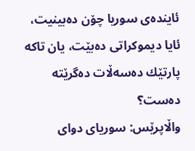ئاینده‌ی سوریا چۆن ده‌بینیت، ئایا دیموكراتی ده‌بێت، یان تاكه‌ پارتێك ده‌سه‌ڵات ده‌گرێته‌ ده‌ست؟
واڵاپرێس: سوریای دوای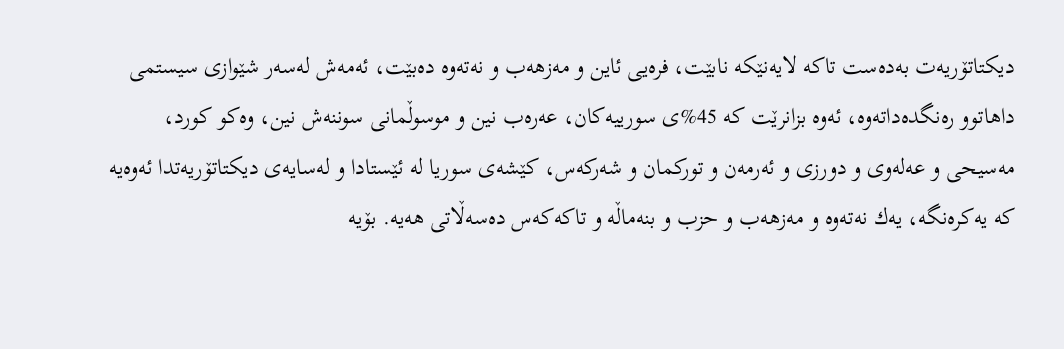دیكتاتۆریه‌ت به‌ده‌ست تاكه‌ لایه‌نێكه‌ نابێت، فره‌یی ئاین و مه‌زهه‌ب و نه‌ته‌وه‌ ده‌بێت، ئه‌مه‌ش له‌سه‌ر شێوازی سیستمی داهاتوو ره‌نگده‌داته‌وه‌، ئه‌وه‌ بزانرێت كه‌ 45%ی سورییه‌كان، عه‌ره‌ب نین و موسوڵمانی سوننه‌ش نین، وه‌كو كورد، مه‌سیحی و عه‌له‌وی و دورزی و ئه‌رمه‌ن و توركمان و شه‌ركه‌س، كێشه‌ی سوریا له‌ ئێستادا و له‌سایه‌ی دیكتاتۆریه‌تدا ئه‌وه‌یه‌ كه‌ یه‌كره‌نگه‌، یه‌ك نه‌ته‌وه‌ و مه‌زهه‌ب و حزب و بنه‌ماڵه‌ و تاكه‌كه‌س ده‌سه‌ڵاتی هه‌یه‌. بۆیه‌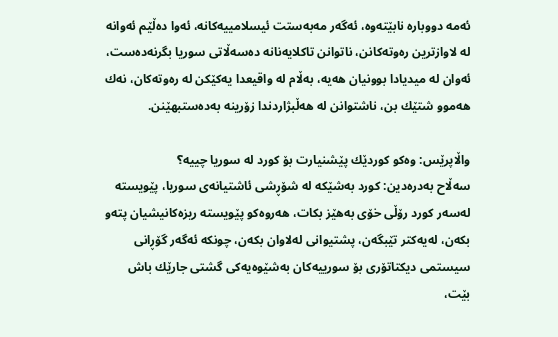ئه‌مه‌ دووباره‌ نابێته‌وه‌، ئه‌گه‌ر مه‌به‌ستت ئیسلامییه‌كانه‌، ئه‌وا ده‌ڵێم ئه‌وانه‌ له‌ لاوازترین ره‌وته‌كانن، ناتوانن تاكلایه‌نانه‌ ده‌سه‌ڵاتی سوریا بگرنه‌ده‌ست، ئه‌وان له‌ میدیادا بوونیان هه‌یه‌، به‌ڵام له‌ واقیعدا یه‌كێكن له‌ ره‌وته‌كان، نه‌ك هه‌موو شتێك بن، ناشتوانن له‌ هه‌ڵبژاردندا زۆرینه‌ به‌ده‌ستبهێنن.

واڵاپرێس: وه‌كو كوردێك پێشنیارت بۆ كورد له‌ سوریا چییه‌؟
سه‌ڵاح به‌دره‌دین: كورد به‌شێكه‌ له‌ شۆڕشی ئاشتیانه‌ی سوریا، پێویسته‌ له‌سه‌ر كورد رۆڵی خۆی به‌هێز بكات، هه‌روه‌كو پێویسته‌ ریزه‌كانیشیان پته‌و بكه‌ن، له‌یه‌كتر تێبگه‌ن، پشتیوانی له‌لاوان بكه‌ن، چونكه‌ ئه‌گه‌ر گۆڕانی سیستمی دیكتاتۆری بۆ سورییه‌كان به‌شێوه‌یه‌كی گشتی جارێك باش بێت،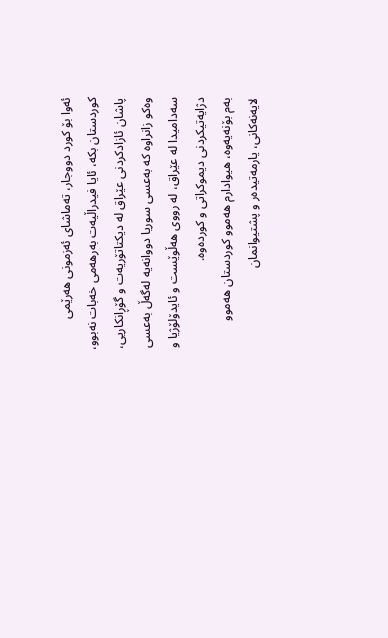ئه‌وا بۆ كورد دووجار، ته‌ماشای ئه‌زمونی هه‌رێمی كوردستان بكه‌، ئایا فیدراڵیه‌ت به‌رهه‌می خه‌بات نه‌بوو، پاشان ئازادكردنی عێراق له‌ دیكتاتۆریه‌ت و گۆڕانكاریی، وه‌كو زانراوه‌ كه‌ به‌عسی سوریا دووانه‌یه‌ له‌گه‌ڵ به‌عسی سه‌دامیدا له‌ عێراق، له‌ رووی هه‌ڵوێست و ئایدۆلۆژیا و دژایه‌تیكردنی دیموكراتی و كورده‌وه‌.
به‌م بۆنه‌یه‌وه‌، هیوادارم هه‌موو كوردستان هه‌موو لایه‌نه‌كانی، یارمه‌تیده‌ر و پشتیوانمان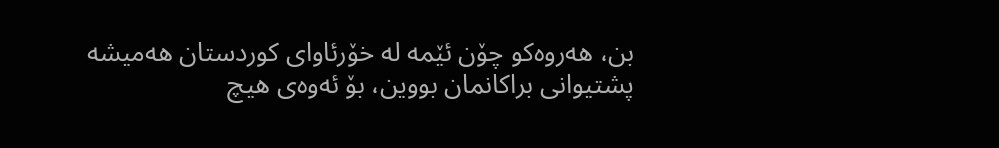بن، هه‌روه‌كو چۆن ئێمه‌ له‌ خۆرئاوای كوردستان هه‌میشه‌ پشتیوانی براكانمان بووین، بۆ ئه‌وه‌ی هیچ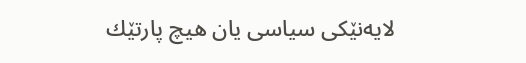لایه‌نێكی سیاسی یان هیچ پارتێك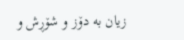زیان به‌ دۆز و شۆڕش و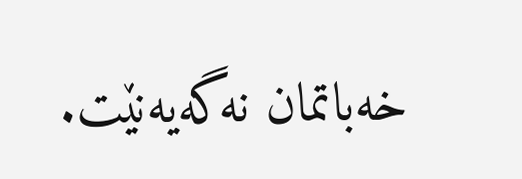خه‌باتمان نه‌گه‌یه‌نێت.